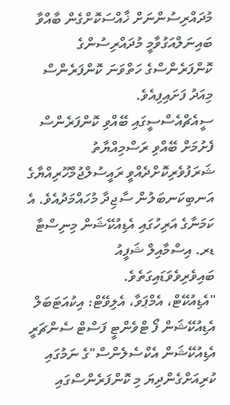މުދައްރިސުންނަށް ޚާއްސަކޮށްގެން ބާއްވާ ބައިނަލްއަގުވާމީ މުދައްރިސުންގެ ކޮންފަރެންސްގެ ހަތްވަނަ ކޮންފަރެންސް މިއަދު ފަށައިފިއެވެ.
ސީއެޗްއެސްސީގައި ބޭއްވި ކޮންފަރެންސް ފެށުމަށް ބޭއްވި ރަސްމިއްޔާތު ޝަރަފުވެރިކޮށްދެއްވީ ރައީސުލްޖުމްހޫރިއްޔާގެ އަނބިކަނބަލުން ސާޖިދާ މުހައްމަދުއެވެ. އެ ކަމަނާގެ އަރިހުގައި އެޑިއުކޭޝަން މިނިސްޓާ ޑރ. އިސްމާއިލް ޝަފީއު ބައިވެރިވެވަޑައިގަތެވެ.
"އެޑިއުކޭޓް، އެމްޕަވާ، އެލިވޭޓް: އިކުއަޓަބަލް އެޑިއުކޭޝަން ފޯ ޓްވެންޓީ ފަސްޓް ސެންޗަރީ އެޑިއުކޭޝަން އެކްސެލެންސް"ގެ ނަމުގައި ކުރިއަށްގެންދިޔަ މި ކޮންފަރެންސްގައި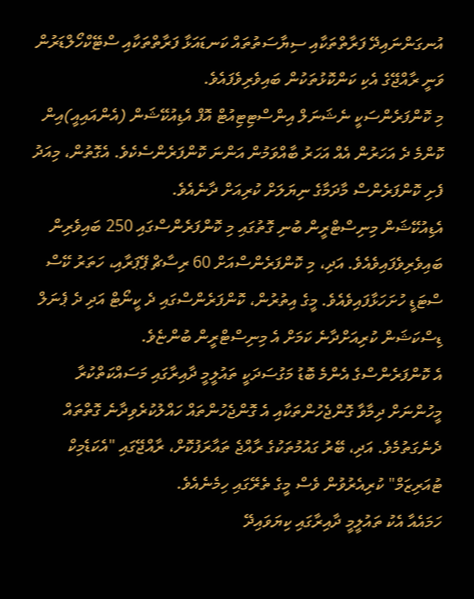އުނގަންނައިދޭ ފަރާތްތަކާއި ސިޔާސަތުތައް ކަނޑައަޅާ ފަރާތްތަކާއި ސްޓޭކްހޯލްޑަރުން ވަނީ ރާއްޖޭގެ އެކި ކަންކޮޅުތަކުން ބައިވެރިވެފައެވެ.
މި ކޮންފަރެންސަކީ ނެޝަނަލް އިންސްޓިޓިއުޓް އޮފް އެޑިއުކޭޝަން (އެންއައިއީ)އިން ކޮންމެ ދެ އަހަރުން އެއް އަހަރު ބާއްވަމުން އަންނަ ކޮންފަރެންސެކެވެ. އެގޮތުން، މިއަދު ފެށި ކޮންފަރެންސް މާދަމާގެ ނިޔަލަށް ކުރިއަށް ދާނެއެވެ.
އެޑިއުކޭޝަން މިނިސްޓްރީން ބުނި ގޮތުގައި މި ކޮންފަރެންސްގައި 250 ބައިވެރިން ބައިވެރިވެފައިވެއެވެ. އަދި، މި ކޮންފަރެންސްއަށް 60 ރިސާޗް ޕޭޕަރާއި، ހަތަރު ކޭސް ސްޓަޑީ ހުށަހަޅާފައިވެއެވެ. މީގެ އިތުރުން، ކޮންފަރެންސްގައި ދެ ކީނޯޓް އަދި ދެ ޕެނަލް ޑިސްކަޝަން ކުރިއަށްދާނެ ކަމަށް އެ މިނިސްޓްރީން ބުންޏެވެ.
އެ ކޮންފަރެންސްގެ އެންމެ ބޮޑު މަގުސަދަކީ ތައުލީމީ ދާއިރާގައި މަސައްކަތްކުރާ މީހުންނަށް ދިމާވާ ގޮންޖެހުންތަކާއި އެ ގޮންޖެހުންތައް ހައްލުކުރެވިދާނެ ގޮތްތައް ދެނެގަތުމެވެ. އަދި، ބޭރު ގައުމުތަކުގެ ރާއްޖެ ތައާރަފުކޮށް، ރާއްޖޭގައި "އެކަޑެމިކް ޓުއަރިޒަމް" ކުރިއެރުވުން ވެސް މީގެ ތެރޭގައި ހިމެނެއެވެ.
ހަމައެއާ އެކު ތައުލީމީ ދާއިރާގައި ކިޔަވައިދޭ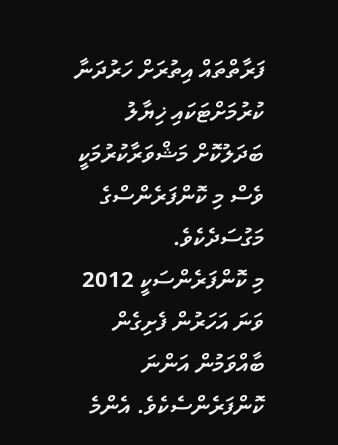ފަރާތްތައް އިތުރަށް ހަރުދަނާ ކުރުމަށްޓަކައި ޚިޔާލު ބަދަލުކޮށް މަޝްވަރާކުރުމަކީ ވެސް މި ކޮންފަރެންސްގެ މަގުސަދެކެވެ.
މި ކޮންފަރެންސަކީ 2012 ވަނަ އަހަރުން ފެށިގެން ބާއްވަމުން އަންނަ ކޮންފަރެންސެކެވެ. އެންމެ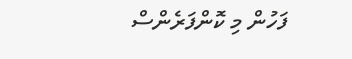ފަހުން މި ކޮންފަރެންސް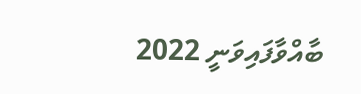ބާއްވާފައިވަނީ 2022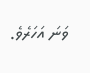ވަނަ އަހަރެވެ.